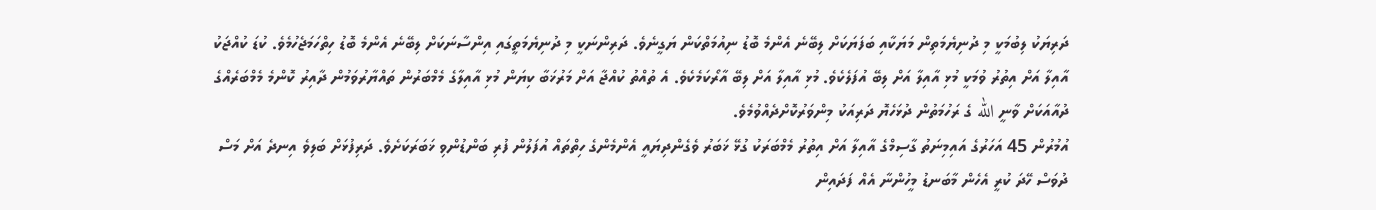ދަރިޔަކު ލިބުމަކީ މި ދުނިޔެމަތިން މަޔަކާއި ބަފަޔަކަށް ލިބޭނެ އެންމެ ބޮޑު ނިއުމަތްކަން ޔަގީނެވެ. ދަރިންނަކީ މި ދުނިޔެމަތީގައި އިންސާނަކަށް ލިބޭނެ އެންމެ ބޮޑު ހިތްހަމަޖެހުމެވެ. ކުޑަ ކުއްޖަކު އާއިލާ އަށް އިތުރު ވުމަކީ މުޅި އާއިލާ އަށް ލިބޭ އުފަލެކެވެ. މުޅި އާއިލާ އަށް ލިބޭ އާރޯކަމެކެވެ. އެ ތުއްތު ކުއްޖާ އަށް މަރުޚަބާ ކިޔަން މުޅި އާއިލާގެ މެމްބަރުން ތައްޔާރުވަމުން ދާއިރު ކޮންމެ މެމްބަރެއްގެ ދުއާއަކަށް ވާނީ الله ގެ ރަހުމަތުން ދުޅަހެޔޮ ދަރިއަކު މިންވަރުކޮށްދެއްވުމެވެ.
އުމުރުން 45 އަހަރުގެ އައިމިނަތު ގާސިމްގެ އާއިލާ އަށް އިތުރު މެމްބަރަކު ގުޅޭ ޚަބަރު ވެގެންދިޔައީ އެންމެންގެ ހިތްތައް އުފަލުން ފުރި ބަންޑުންވި ޚަބަރަކަށެވެ. ދަރިފުޅަށް ބަލިވެ އިނދެ އަށް މަސް ދުވަސް ހޭދަ ކުރީ އެހެން މާބަނޑު މީހުންނާ އެއް ފަދައިން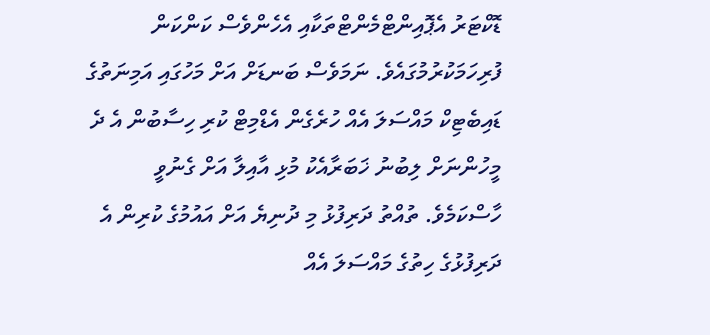ޑޮކްޓަރު އެޕޮއިންޓްމެންޓްތަކާއި އެހެންވެސް ކަންކަން ފުރިހަމަކުރުމުގައެވެ. ނަމަވެސް ބަނޑަށް އަށް މަހުގައި އަމިނަތުގެ ޑައިބެޓިކް މައްސަލަ އެއް ހުރެގެން އެޑްމިޓް ކުރި ހިސާބުން އެ ދެ މީހުންނަށް ލިބުނު ޚަބަރާއެކު މުޅި އާއިލާ އަށް ގެނުވީ ހާސްކަމެވެ. ތުއްތު ދަރިފުޅު މި ދުނިޔެ އަށް އައުމުގެ ކުރިން އެ ދަރިފުޅުގެ ހިތުގެ މައްސަލަ އެއް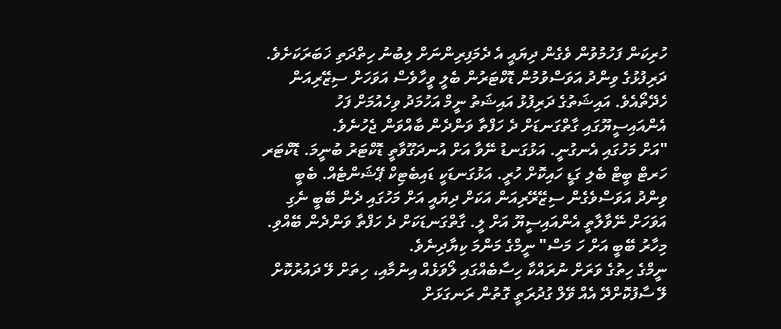ހުރިކަން ފަހުމުވުން ވެގެން ދިޔައީ އެ ދެމަފިރިންނަށް ލިބުނު ހިތްދަތި ޚަބަރަކަށެވެ.
ދަރިފުޅުގެ ވިންދު އަވަސްވުމުން ޑޮކްޓަރުން ބެލީ ވީހާވެސް އަވަހަށް ސިޒޭރިއަން ހެދޭތޯއެވެ. އައިޝަތުގެ ދަރިފުޅު އައިޝަތު ނީމް އަހުމަދު ވިހެއުމަށް ފަހު އެންއައިސީޔޫގައި ގާތްގަނޑަށް ދެ ހަފްތާ ވަންދެން ބާއްވަން ޖެހުނެވެ.
"އަށް މަހުގައި އެނގުނީ. އަޅުގަނޑު ނޭވާ އަށް އުނދަގޫވާތީ ޑޮކްޓަރު ބުނީމަ. ޑޮކްޓަރ ހަރޓް ބީޓް ބެލި ގަޑީ ހައިކޮށް ހުރީ. އަޅުގަނޑަކީ ޑައިބެޓިކް ޕޭޝަންޓެއް. ބެބީ ވިންދު އަވަސްވެގެން ސިޒޭރޭރިއަން އަކަށް ދިޔައީ އަށް މަހުގައި ދެން ބޭބީ ނެގި އަވަހަށް ނޭވާލާތީ އެންއައިސީޔޫ އަށް ލީ. ގާތްގަނޑަކަށް ދެ ހަފްތާ ވަންދެން ބޭއްވި. މިހާރު ބޭބީ އަށް ހަ މަސް" ނީމްގެ މަންމަ ކިޔާދިނެވެ.
ނީމްގެ ހިތުގެ ވަރަށް ނުރައްކާ ހިސާބެއްގައި ލޯވަޅެއް އިނުމާއި، ހިތަށް ލޭ ދައުރުކޮށް ލޭ ސާފުކޮށްދޭ އެއް ވޭލް ގުދުރަތީ ގޮތުން ރަނގަޅަށް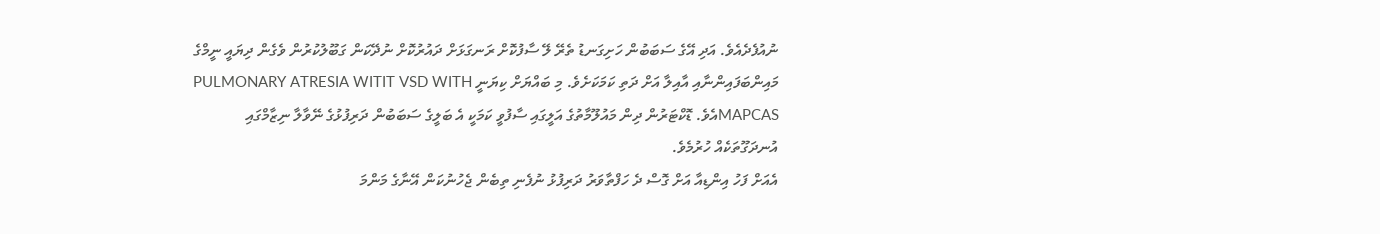ނުއުފެދެއެވެ. އަދި އޭގެ ސަބަބުން ހަށިގަނޑު ތެރޭ ލޭ ސާފުކޮށް ރަނގަޅަށް ދައުރުކޮށް ނުދޭކަން ގަބޫލުކުރުން ވެގެން ދިޔައީ ނީމްގެ މައިންބަފައިންނާއި އާއިލާ އަށް ދަތި ކަމަކަށެވެ. މި ބައްޔަށް ކިޔަނީ PULMONARY ATRESIA WITIT VSD WITH MAPCASއެވެ. ޑޮކްޓަރުން ދިން މައުލޫމާތުގެ އަލީގައި ސާފުވީ ކަމަކީ އެ ބަލީގެ ސަބަބުން ދަރިފުޅުގެ ނޭވާލާ ނިޒާމްގައި އުނދަގޫތަކެއް ހުރުމެވެ.
އެއަށް ފަހު އިންޑިއާ އަށް ގޮސް ދެ ހަފްތާވަރު ދަރިފުޅު ނުފެނި ތިބެން ޖެހުނުކަން އޭނާގެ މަންމަ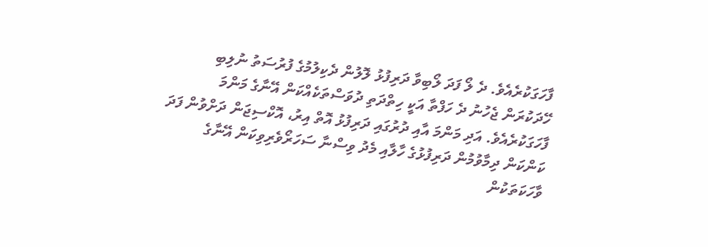ފާހަގަކުރެއެވެ. ދެ ލޯ ފަދަ ލޯބިވާ ދަރިފުޅު ލޮލުން ދެކިލުމުގެ ފުރުސަތު ނުލިބި ހޭދަކުރަން ޖެހުނު ދެ ހަފްތާ އަކީ ހިތްދަތި ދުވަސްތަކެއްކަން އޭނާގެ މަންމަ ފާހަގަކުރެއެވެ. އަދި މަންމަ އާއި ދުރުގައި ދަރިފުޅު އޮތް އިރު، އޮކްސިޖަން ދަށްވުން ފަދަ ކަންކަން ދިމާވުމުން ދަރިފުޅުގެ ހާލާއި މެދު ވިސްނާ ސަހަރޯވެރިވިކަން އޭނާގެ ވާހަކަތަކުން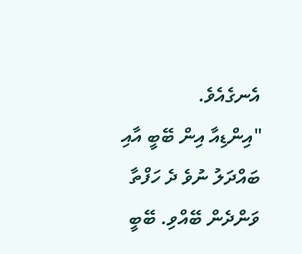އެނގެއެވެ.
"އިންޑިއާ އިން ބޭބީ އާއި ބައްދަލު ނުވެ ދެ ހަފްތާ ވަންދެން ބޭއްވި. ބޭބީ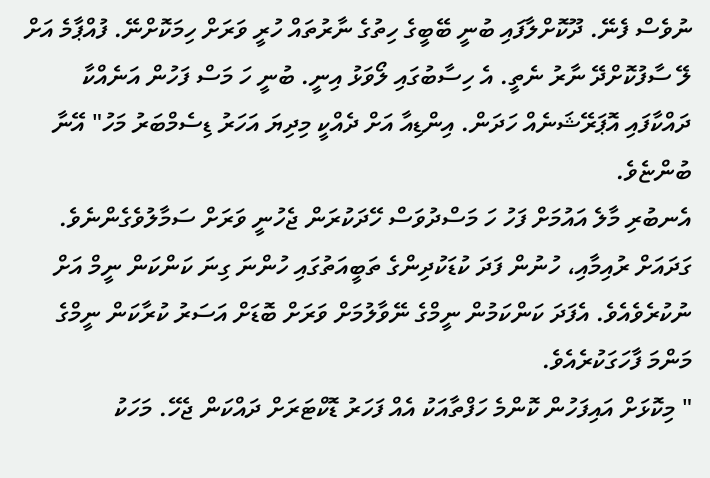ނުވެސް ފެނޭ. ދޫކޮށްލާފައި ބުނީ ބޭބީގެ ހިތުގެ ނާރުތައް ހުރީ ވަރަށް ހިމަކޮށްނޭ. ފުއްޕާމެ އަށް ލޭ ސާފުކޮށްދޭ ނާރު ނެތީ. އެ ހިސާބުގައި ލޯވަޅު އިނީ. ބުނީ ހަ މަސް ފަހުން އަނެއްކާ ދައްކާފައި އޮޕަރޭޝަނެއް ހަދަން. އިންޑިއާ އަށް ދެއްކީ މިދިޔަ އަހަރު ޑިސެމްބަރު މަހު" އޭނާ ބުންޏެވެ.
އެނބުރި މާލެ އައުމަށް ފަހު ހަ މަސްދުވަސް ހޭދަކުރަން ޖެހުނީ ވަރަށް ސަމާލުވެގެންނެވެ. ގަދައަށް ރުއިމާއި، ހުނުން ފަދަ ކުޑަކުދިންގެ ތަބީއަތުގައި ހުންނަ ގިނަ ކަންކަން ނީމް އަށް ނުކުރެވެއެވެ. އެފަދަ ކަންކަމުން ނީމްގެ ނޭވާލުމަށް ވަރަށް ބޮޑަށް އަސަރު ކުރާކަން ނީމްގެ މަންމަ ފާހަގަކުރެއެވެ.
" މިކޮޅަށް އައިފަހުން ކޮންމެ ހަފްތާއަކު އެއް ފަހަރު ޑޮކްޓަރަށް ދައްކަން ޖެހޭ. މަހަކު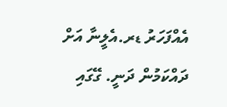އެއްފަހަރު ޑރ.އެލީނާ އަށް ދައްކަމުން ދަނީ. ގޭގައި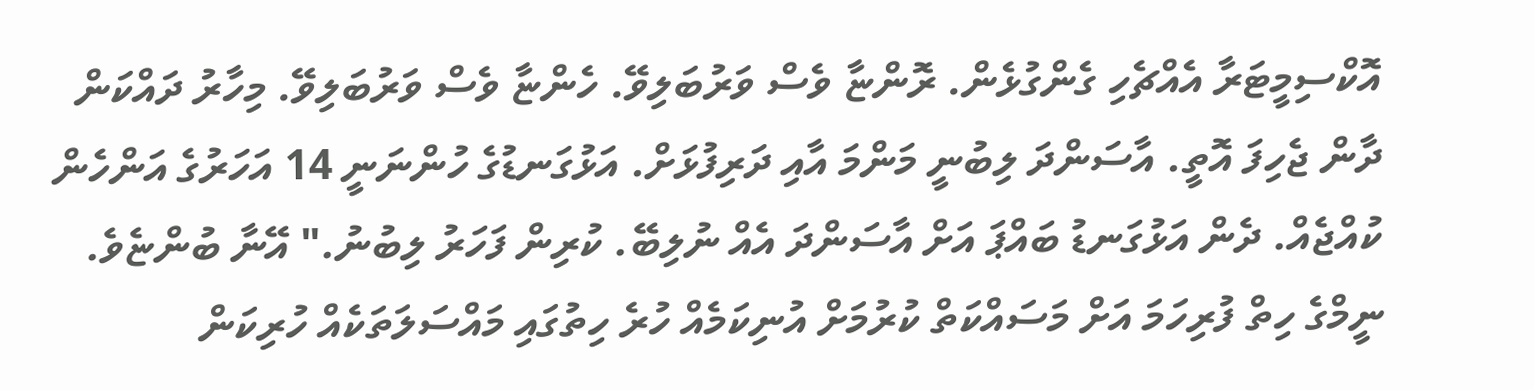އޮކްސިމީޓަރާ އެއްޗެހި ގެންގުޅެން. ރޮންޏާ ވެސް ވަރުބަލިވޭ. ހެންޏާ ވެސް ވަރުބަލިވޭ. މިހާރު ދައްކަން ދާން ޖެހިފަ އޮތީ. އާސަންދަ ލިބުނީ މަންމަ އާއި ދަރިފުޅަށް. އަޅުގަނޑުގެ ހުންނަނީ 14 އަހަރުގެ އަންހެން ކުއްޖެއް. ދެން އަޅުގަނޑު ބައްޕަ އަށް އާސަންދަ އެއް ނުލިބޭ. ކުރިން ފަހަރު ލިބުނު." އޭނާ ބުންޏެވެ.
ނީމްގެ ހިތް ފުރިހަމަ އަށް މަސައްކަތް ކުރުމަށް އުނިކަމެއް ހުރެ ހިތުގައި މައްސަލަތަކެއް ހުރިކަން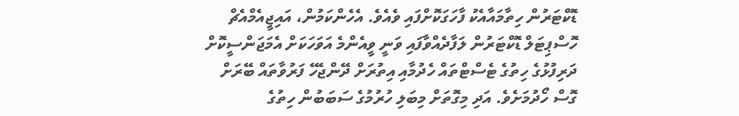ޑޮކްޓަރުން ހިތާމައާއެކު ފާހަގަކޮށްފައި ވެއެވެ. އެހެންކަމުން، އައިޖީއެމްއެޗް ހޮސްޕިޓަލް ޑޮކްޓަރުން ލަފާދެއްވާފައި ވަނީ ވީއެންމެ އަވަހަކަށް އެމަޖަންސީކޮށް ދަރިފުޅުގެ ހިތުގެ ޓެސްޓްތައް ހެދުމާއި އިތުރަށް ދޭންޖެހޭ ފަރުވާތައް ބޭރަށް ގޮސް ހޯދުމަށެވެ. އަދި މިގޮތަށް މިބަލި ހުރުމުގެ ސަބަބުން ހިތުގެ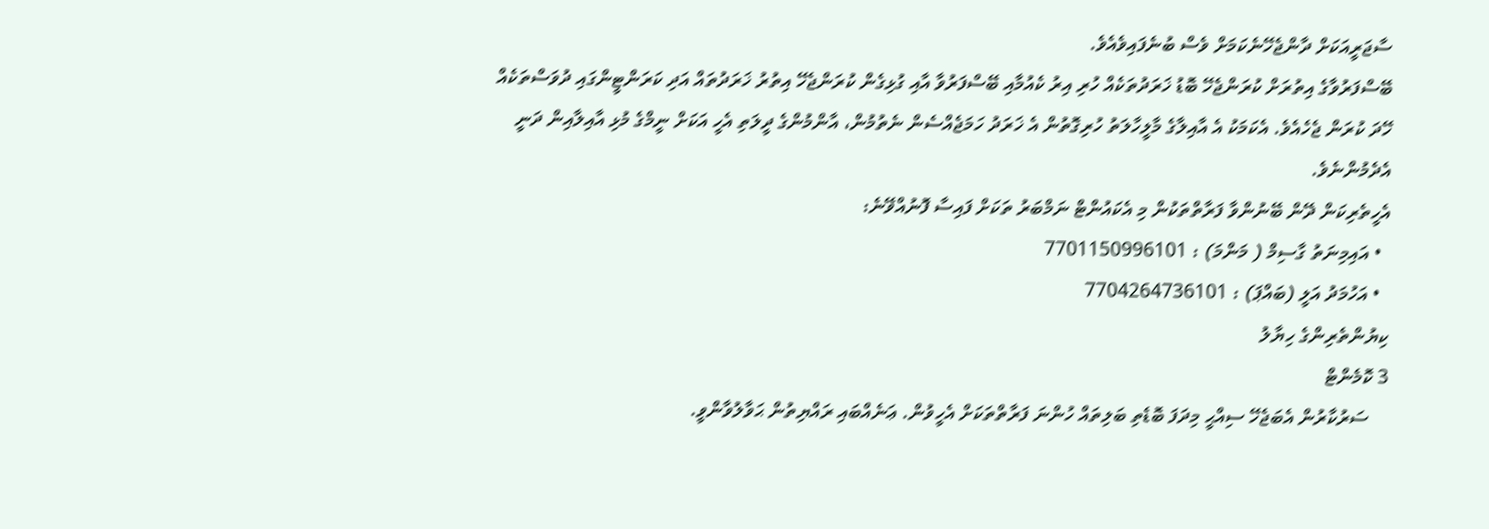ސާޖަރީއަކަށް ދާންޖެހޭނެކަމަށް ވެސް ބުނެފައިވެއެވެ.
ބޭސްފަރުވާގެ އިތުރަށް ކުރަންޖެހޭ ބޮޑު ޚަރަދުތަކެއް ހުރި އިރު ކެއުމާއި ބޭސްފަރުވާ އާއި ގުޅިގެން ކުރަންޖެހޭ އިތުރު ޚަރަދުތައް އަދި ކަރަންޓީންގައި ދުވަސްތަކެއް ހޭދަ ކުރަން ޖެހެއެވެ. އެކަމަކު އެ އާއިލާގެ މާލީހާލަތު ހުރިގޮތުން އެ ޚަރަދު ހަމަޖެއްސެން ނެތުމުން، އާންމުންގެ ދީލަތި އެހީ އަކަށް ނީމްގެ މުޅި އާއިލާއިން ދަނީ އެދެމުންނެވެ.
އެހީތެރިކަން ދޭން ބޭނުންވާ ފަރާތްތަކުން މި އެކައުންޓް ނަމްބަރު ތަކަށް ފައިސާ ފޮނުއްވޭނެ:
  • އައިމިނަތު ގާސިމް ( މަންމަ) : 7701150996101
  • އަހުމަދު އަލީ (ބައްޕަ) : 7704264736101
ކިޔުންތެރިންގެ ހިޔާލު
3 ކޮމެންޓް
    ސަރުކާރުން އެބަޖެހޭ ސިއްޙީ މިދަފަ ބޮޑެތި ބަލިތައް ހުންނަ ފަރާތްތަކަށް އެހީވުން. ޢަނެއްބައި ރައްޔިތުން ޙަވާލުވާންވީ.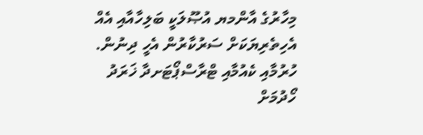މިހާރުގެ އާންމޔ އުޞޫލަކީ ބަލިހާއާއި އެއް އެހިތެރިޔަކަށް ސަރުކާރުން އެހީ ދިނުން. ހުރުމާއި ކެއުމާއި ޓްރާސްޕޯޓަށދާ ޚަރަދު ހޯދުމަށް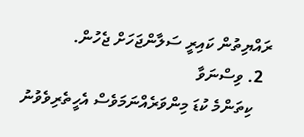ރައްޔިތުން ކައިރީ ސަލާންޖަހަށް ޖެހުން.
  2. ވިސްނަވާ
    ކިތަންމެ ކުޑަ މިންވަރެއްނަމަވެސް އެހީތެރިވެވުނު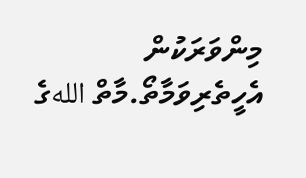މިންވަރަކުން އެހީތެރިވަމާތޯ.މާތް اللهގެ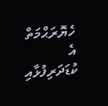ހެޔޮރަޙްމަތް އެ ކުޑަދަރިފުޅާއި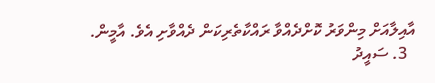އާއިލާއަށް މިންވަރު ކޮށްދެއްވާ ރައްކާތެރިކަން ދެއްވާށި އެވެ. އާމީން.
  3. ސައީދު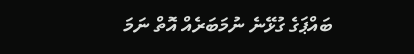ބައްޕަގެ ގުޅޭނެ ނުމަބަރެއް އޮތް ނަމަ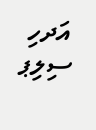އަދހި ސިލިޕ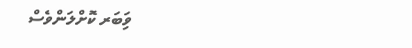ވަިބަރ ކޮށްލަންވެސް